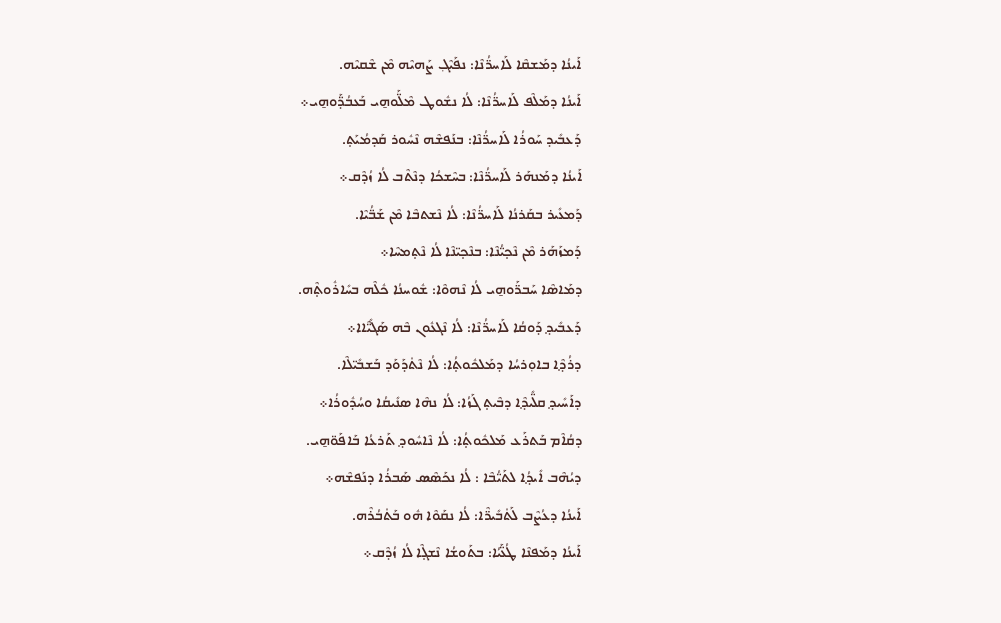ܐܰܝܢܳܐ ܕܡܰܫܩܶܐ ܠܰܐܚܪ̈ܳܢܶܐ: ܢܦܰܝܶܓ݂ ܨܰܗܝܶܗ ܡܶܢ ܫܶܩܝܶܗ.
ܐܰܝܢܳܐ ܕܡܰܠܶܦ ܠܰܐܚܪ̈ܳܢܶܐ: ܠܳܐ ܢܫܽܘܛ ܡܶܠ̈ܰܘܗ̱ܝ ܒܰܥܒܳܕ̈ܰܘܗ̱ܝ܀
ܕܰܥܒܺܝܕ ܚܰܘܪܳܐ ܠܰܐܚܪ̈ܳܢܶܐ: ܒܢܰܦܫܶܗ ܢܶܚܽܘܪ ܩܰܕܡܳܝܰܬ̥.
ܐܰܝܢܳܐ ܕܡܰܢܗܰܪ ܠܰܐܚܪ̈ܳܢܶܐ: ܒܚܶܫܟܳܐ ܕܢܶܬܶܒ ܠܳܐ ܙܳܕܶܩ܀
ܕܰܡܥܺܝܪ ܒܩܰܪܢܳܐ ܠܰܐܚܪ̈ܳܢܶܐ: ܠܳܐ ܢܶܫܬܒܶܐ ܡܶܢ ܫܰܒ̈ܳܝܶܐ.
ܕܰܡܙܰܗܰܪ ܡܶܢ ܢܶܟ̥ܝ̈ܳܢܶܐ: ܒܢܶܟ̥ܝ̈ܢܶܐ ܠܳܐ ܢܶܬ̥ܡܚܶܐ܀
ܕܡܰܐܣܶܐ ܚܰܒܪ̈ܰܘܗ̱ܝ ܠܳܐ ܢܶܗܘܶܐ: ܫܽܘܚܢܳܐ ܟܽܠܶܗ ܒܚܺܐܪܽܘܬ̥ܶܗ.
ܕܰܥܒܺܝܕ̥ ܕܰܘܩܳܐ ܠܰܐܚܪ̈ܳܢܶܐ: ܠܳܐ ܢܶܓܥܽܘܢ ܒܶܗ ܣܰܓܺܝ̈ܶܐܐ܀
ܕܪܳܕ̥ܶܐ ܒܐܘ݂ܪܚܳܐ ܕܡܰܠܟܽܘܬ̥ܳܐ: ܠܳܐ ܢܶܬ̊ܕܰܘܰܕ ܒܰܫܒܺܝ̈ܠܶܐ.
ܕܐܰܚܺܝܕ̥ ܩܠ̈ܺܝܕ̥ܶܐ ܕܒܶܝܬ̥ ܓܰܙܳܐ: ܠܳܐ ܢܗܶܐ ܣܢܺܝܩܳܐ ܘܚܳܕܽܘܪܳܐ܀
ܕܩܳܐܶܡ ܒܰܬܪܰܥ ܡܰܠܟܽܘܬ̥ܳܐ: ܠܳܐ ܢܶܐܚܽܘܕ̥ ܬܰܪܥܳܐ ܒܰܐܦܰܘ̈ܗ̱ܝ.
ܕܝܳܗܶܒ ܐܺܝܕ̥ܳܐ ܠܬܰܝ̈ܳܒܶܐ : ܠܳܐ ܢܟܰܣܶܣ ܣܰܒܪܳܐ ܕܢܰܦܫܶܗ܀
ܐܰܝܢܳܐ ܕܥܳܨܶܒ ܠܰܬ̊ܒܺܝܪ̈ܶܐ: ܠܳܐ ܢܩܰܘܶܐ ܗܽܘ ܒܰܬ̊ܒܳܪܶܗ.
ܐܰܝܢܳܐ ܕܡܰܦܢܶܐ ܛܳܥ̈ܰܝܳܐ: ܒܬܰܘܫܳܐ ܢܶܫܓ̥ܶܐ ܠܳܐ ܙܳܕܶܩ܀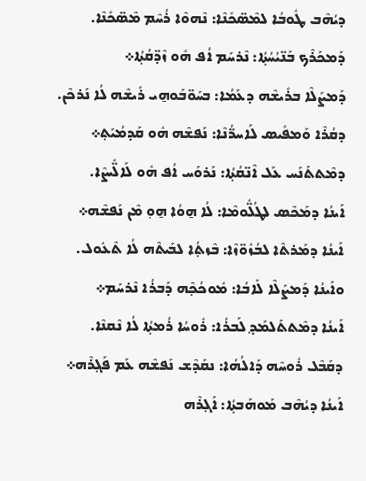ܕܝܳܗܶܒ ܛܽܘܒܳܐ ܠܡܶܣ̈ܟܺܢܶܐ: ܢܶܗܘܶܐ ܪܳܚܶܡ ܡܶܣ̈ܟܺܢܶܐ.
ܕܰܡܟܰܪܶܟ ܒܰܢ̈ܝܳܚܳܬ̥ܳܐ: ܢܶܪܚܰܡ ܐܳܦ ܗܽܘ ܙܶܕ̈ܩܳܬ̥ܳܐ܀
ܕܰܡܨܰܠܶܐ ܒܪܺܝܫܶܗ ܕܥܰܡܳܐ: ܒܚܰܘ̈ܒܰܘܗ̱ܝ ܪܺܝܫܶܗ ܠܳܐ ܢܰܪܟܶܢ.
ܕܩܳܪܶܐ ܘܰܡܦܺܝܣ ܠܰܐܚܪ̈ܳܢܶܐ: ܢܰܦܫܶܗ ܗܽܘ ܩܰܕܡܳܝܰܬ̥܀
ܕܡܶܬܬܰܢܰܚ ܥܰܠ ܐܶܢ̈ܩܳܬ̥ܳܐ: ܢܰܪܘܰܚ ܐܳܦ ܗܽܘ ܠܰܐܠ̈ܺܝܨܶܐ.
ܐܰܝܢܳܐ ܕܡܰܟܶܣ ܠܛܳܠ̈ܽܘܡܶܐ: ܠܳܐ ܗ̱ܘܳܐ ܗ̱ܘ݂ ܡܶܢ ܢܰܦܫܶܗ܀
ܐܰܝܢܳܐ ܕܡܰܪܬܶܐ ܠܒܳܙܽܘ̈ܙܶܐ: ܒܶܙܬ̥ܳܐ ܠܒܰܝܬܶܗ ܠܳܐ ܬܶܥܽܘܠ.
ܘܐܰܝܢܳܐ ܕܰܡܨܰܠܶܐ ܠܰܐܒܳܐ: ܡܽܘܟܳܟ̥ܶܗ ܕܰܒܪܳܐ ܢܶܪܚܰܡ܀
ܐܰܝܢܳܐ ܕܡܶܬܬܰܠܡܰܕ̥ ܠܰܒܪܳܐ: ܪܽܘܚܳܐ ܪܳܡܬ̥ܳܐ ܠܳܐ ܢܶܩܢܶܐ.
ܕܩܰܒܶܠ ܪܽܘܚܶܗ ܕܰܐܠܳܗܳܐ: ܢܩܰܕܶܫ ܢܰܦܫܶܗ ܥܰܡ ܦܰܓ̥ܪܶܗ܀
ܐܰܝܢܳܐ ܕܝܳܗܶܒ ܡܰܘܗܰܒܬ̥ܳܐ: ܐܰܓ̥ܪܶܗ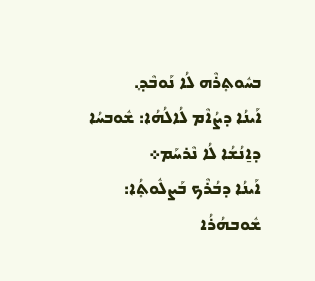ܒܚܽܘܬ̥ܪܶܗ ܠܳܐ ܢܰܘܒܶܕ̥.
ܐܰܝܢܳܐ ܕܨܳܐܶܡ ܠܳܐܠܳܗܳܐ: ܫܽܘܒܚܳܐ ܕܐ̱ܢܳܫܳܐ ܠܳܐ ܢܶܪܚܰܡ܀
ܐܰܝܢܳܐ ܕܒܳܪܶܟ ܒܰܨܠܽܘܬ̥ܳܐ: ܫܽܘܒܗܳܪܳܐ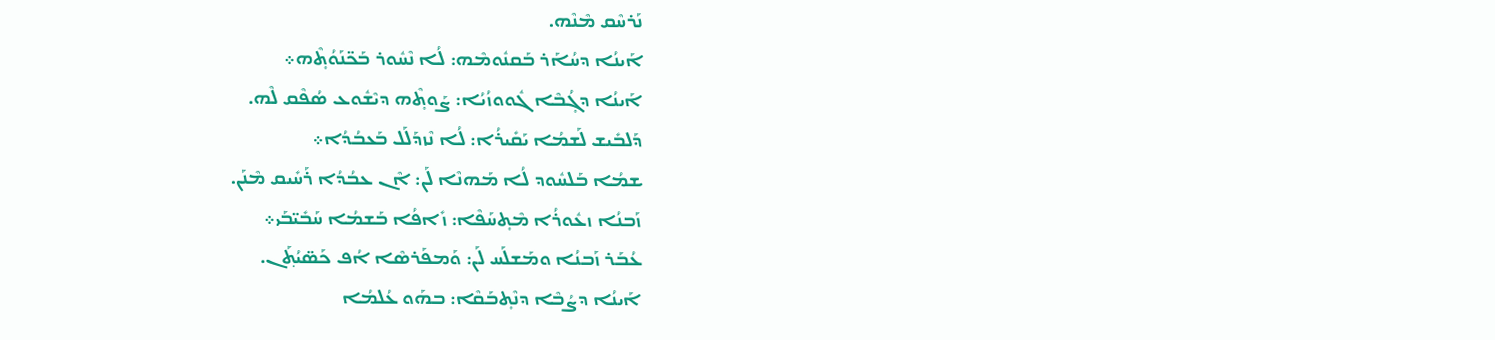ܢܰܪܚܶܩ ܡܶܢܶܗ.
ܐܰܝܢܳܐ ܕܚܳܐܰܪ ܒܰܩܢܽܘܡܶܗ: ܠܳܐ ܢܶܚܽܘܪ ܒܰܟ̈ܢܰܘܳܬ̥ܶܗ܀
ܐܰܝܢܳܐ ܕܓ̥ܳܒܶܐ ܓܽܘܘܙܳܝܳܐ: ܨܰܘܬ̥ܶܗ ܕܝܶܫܽܘܥ ܣܳܦܶܩ ܠܶܗ.
ܕܰܠܒܺܝܫ ܠܰܫܡܳܐ ܝܰܩܺܝܪܳܐ: ܠܳܐ ܢܶܙܕܰܠܰܠ ܒܰܥܒܳܕܳܐ܀
ܫܡܳܐ ܒܰܠܚܽܘܕ ܠܳܐ ܡܰܗܢܶܐ ܠܰܢ: ܐܶܢ ܥܒܳܕܳܐ ܪܰܚܺܝܩ ܡܶܢܰܢ.
ܙܰܒܢܳܐ ܙܥܽܘܪܳܐ ܡܶܬ̥ܚܰܦܶܐ: ܙܺܐܦܳܐ ܒܰܫܡܳܐ ܚܰܒܺܝ̈ܒܰܝ܀
ܥܳܒܰܪ ܙܰܒܢܳܐ ܘܡܰܫܠܰܚ ܠܰܢ: ܘܰܡܦܰܪܣܶܐ ܐܳܦ ܟܰܣ̈ܝܳܬ݂ܰܢ.
ܐܰܝܢܳܐ ܕܨܳܒܶܐ ܕܢܶܬ̥ܒܰܩܶܐ: ܒܗܰܘ ܥܳܠܡܳܐ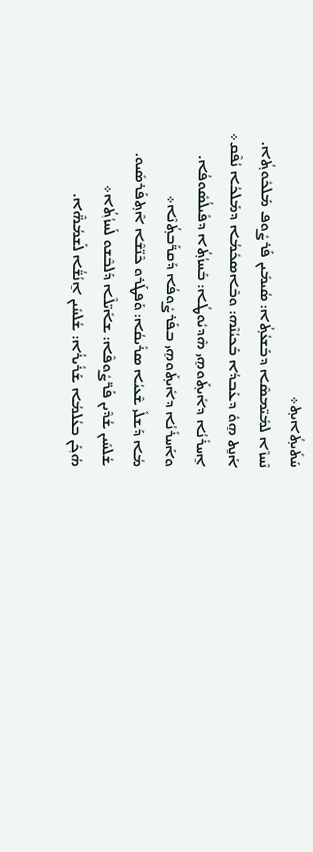ܚܰܬܺܝܬ̥ܳܐܝܬ̥܀
ܢܶܚܙܶܐ ܠܡܺܝ̈ܡܣܶܐ ܕܒܰܫܥܳܬ̥ܳܐ: ܣܳܝܡܺܝܢ ܦܰܪܨܽܘܦ ܡܰܠܟܽܘܬ̥ܳܐ.
ܐܰܢ̱ܬ ܗ̱ܘܽ ܕܥܰܒܕܳܐ ܒܰܟܝܳܢܶܗ: ܘܒܶܐܣܟܺܡܳܐ ܕܡܰܠܟܳܐ ܢܳܦܶܩ܀
ܐ̱ܚܪܺܢܳܐ ܕܐܺܝܬ̥ܰܘܗ̱ܝ ܗܶܕܝܽܘܛܳܐ: ܒܰܚܙܳܬ̥ܳܐ ܕܦܺܝܠܳܣܽܘܦܳܐ.
ܘܐܰܚܪܺܢܳܐ ܕܐܺܝܬ̥ܰܘܗ̱ܝ ܒܦܰܪܨܽܘܦܳܐ ܕܰܩܪ̈ܰܒܬ̥ܳܢܶܐ܀
ܡܳܐ ܕܰܫܠܺܝ ܫܶܥܝܳܐ ܣܪܺܝܩܳܐ: ܘܰܦܛܰܪܘ ܟܶܢ̈ܫܶܐ ܐܶܬ̥ܦܰܪܣܺܝܘ.
ܫܳܠܚܺܝܢ ܫܳܕܶܝܢ ܦܰܪ̈ܨܽܘܦܶܐ: ܫܐܺܝ̈ܠܶܐ ܕܰܠܒܶܫܘ ܠܰܚܙܳܬ݂ܳܐ܀
ܗܳܟ݂ܰܢ ܒܥܳܠܡܳܐ ܫܰܪܺܝܪܳܐ: ܫܳܠܚܺܝܢ ܐ̱ܢܳܫ̈ܳܐ ܠܰܫܡܳܗ̈ܶܐ.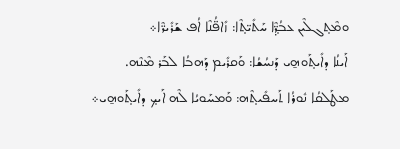ܘܡܶܬ̥ܓܠܶܝܢ ܥܒܳܕ̥̈ܶܐ ܚܰܬܺܝ̈ܬ̥ܶܐ: ܙܺܐܦ̈ܳܢܶܐ ܐܳܦ ܫܰܪܺܝܪ̈ܶܐ܀
ܐܰܝܢܳܐ ܕܐܺܝܬ̥ܰܘܗ̱ܝ ܕܰܢܚܳܫܳܐ: ܘܰܩܪܺܝܡ ܕܰܗܒܳܐ ܠܒܰܪ ܡܶܢܶܗ.
ܡܛܰܠܩܳܐ ܢܽܘܪܳܐ ܬܰܚܦܺܝܬ̥ܶܗ: ܘܰܡܚܰܘܝܳܐ ܠܶܗ ܐܰܝܟ̥ ܕܐܺܝܬ̥ܰܘܗ̱ܝ܀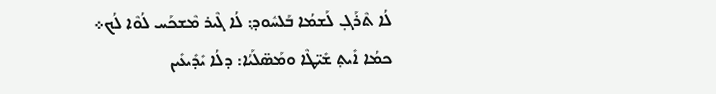ܠܳܐ ܬܶܪܰܓ̥ ܠܰܫܡܳܐ ܒܰܠܚܽܘܕ̥: ܠܳܐ ܓܶܝܪ ܡܶܫܟܰܚ ܠܳܘܶܐ ܠܳܟ܀
ܟܡܳܐ ܐܺܝܬ̥ ܫܺܝ̈ܛܶܐ ܘܡܰܣ̈ܠܰܝܳܐ: ܕܠܳܐ ܝܺܕܺܝܥܺܝܢ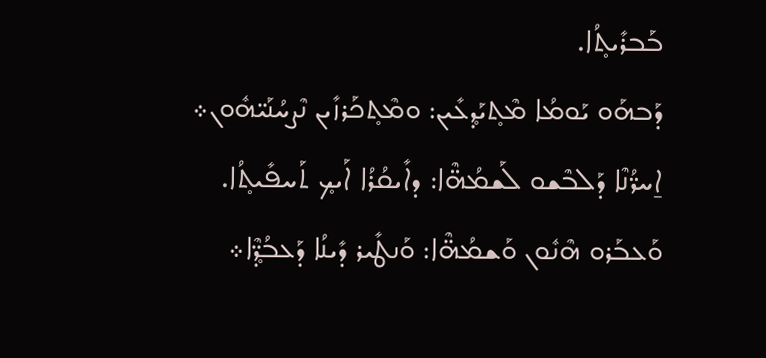ܒܰܒܪܺܝܬ̥ܳܐ.
ܕܰܒܗܰܘ ܝܰܘܡܳܐ ܡܶܬ̥ܝܰܕ̥ܥܺܝܢ: ܘܡܶܬ̥ܟܰܪܙܺܝܢ ܢܶܨܚܳܢܰܝ̈ܗܽܘܢ܀
ܐ̱ܚܪ̈ܳܢܶܐ ܕܰܠܒܶܫܘ ܠܰܫܡܳܗ̈ܶܐ: ܕܐܺܝܩܳܪܳܐ ܐܰܝܟ̥ ܬܰܚܦܺܝܬ̥ܳܐ.
ܘܰܥܒܰܪܘ ܗܶܢܽܘܢ ܘܰܫܡܳܗ̈ܶܐ: ܘܰܢܛܺܝܪ ܕܺܝܢܳܐ ܕܰܥܒܳܕ̥̈ܶܐ܀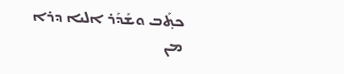ܟܬ̥ܰܒ ܘܫܰܕܰܪ ܐܠܝܐ ܕܪܐ
ܡܢ